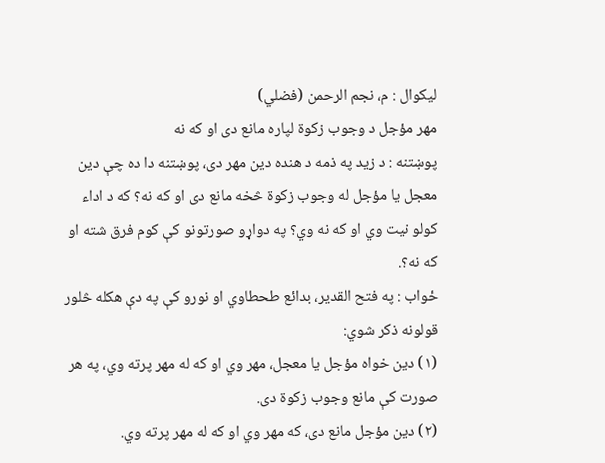ليکوال : م، نجم الرحمن (فضلي)
مهر مؤجل د وجوب زکوة لپاره مانع دى او که نه
پوښتنه : د زيد په ذمه د هنده دين مهر دى، پوښتنه دا ده چې دين معجل يا مؤجل له وجوب زکوة څخه مانع دى او که نه؟ که د اداء کولو نيت وي او که نه وي؟ په دواړو صورتونو کې کوم فرق شته او که نه؟.
ځواب : په فتح القدير، بدائع طحطاوي او نورو کې په دې هکله څلور قولونه ذکر شوي:
(١) دين خواه مؤجل يا معجل، مهر وي او که له مهر پرته وي، په هر صورت کې مانع وجوب زکوة دى.
(٢) دين مؤجل مانع دى، که مهر وي او که له مهر پرته وي.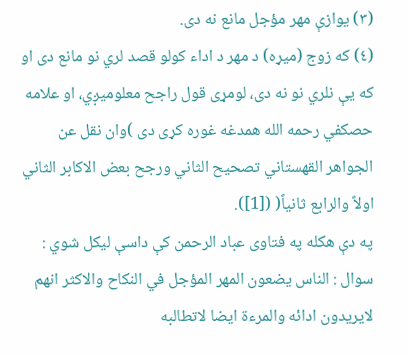(٣) يوازې مهر مؤجل مانع نه دى.
(٤) که زوج (ميړه) د مهر د اداء کولو قصد لري نو مانع دى او که يې نلري نو نه دى، لومړى قول راجح معلوميږي، او علامه حصکفي رحمه الله همدغه غوره کړى دى )وان نقل عن الجواهر القهستاني تصحيح الثاني ورجح بعض الاکابر الثاني اولاً والرابع ثانياً( ([1]).
په دې هکله په فتاوى عباد الرحمن کې داسې ليکل شوي :
سوال : الناس يضعون المهر المؤجل في النکاح والاکثر انهم لايريدون ادائه والمرءة ايضا لاتطالبه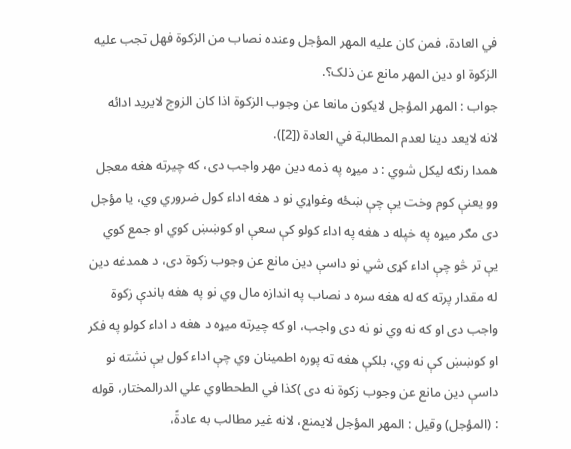في العادة، فمن کان عليه المهر المؤجل وعنده نصاب من الزکوة فهل تجب عليه الزکوة او دين المهر مانع عن ذلک؟.
جواب : المهر المؤجل لايکون مانعا عن وجوب الزکوة اذا کان الزوج لايريد ادائه لانه لايعد دينا لعدم المطالبة في العادة ([2]).
همدا رنګه ليکل شوي : د ميړه په ذمه دين مهر واجب دى، که چيرته هغه معجل وو يعنې کوم وخت يې چې ښځه وغواړي نو د هغه اداء کول ضروري وي، يا مؤجل دى مګر ميړه په خپله د هغه په اداء کولو کې سعې او کوښښ کوي او جمع کوي يې تر څو چې اداء کړى شي نو داسې دين مانع عن وجوب زکوة دى، د همدغه دين له مقدار پرته که له هغه سره د نصاب په اندازه مال وي نو په هغه باندې زکوة واجب دى او که نه وي نو نه دى واجب، او که چيرته ميړه د هغه د اداء کولو په فکر او کوښښ کې نه وي، بلکې هغه ته پوره اطمينان وي چې اداء کول يې نشته نو داسې دين مانع عن وجوب زکوة نه دى )کذا في الطحطاوي علي الدرالمختار، قوله : (المؤجل) وقيل : المهر المؤجل لايمنع، لانه غير مطالب به عادةً،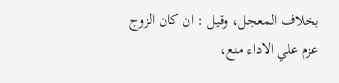بخلاف المعجل، وقيل : ان کان الزوج عزم علي الاداء منع،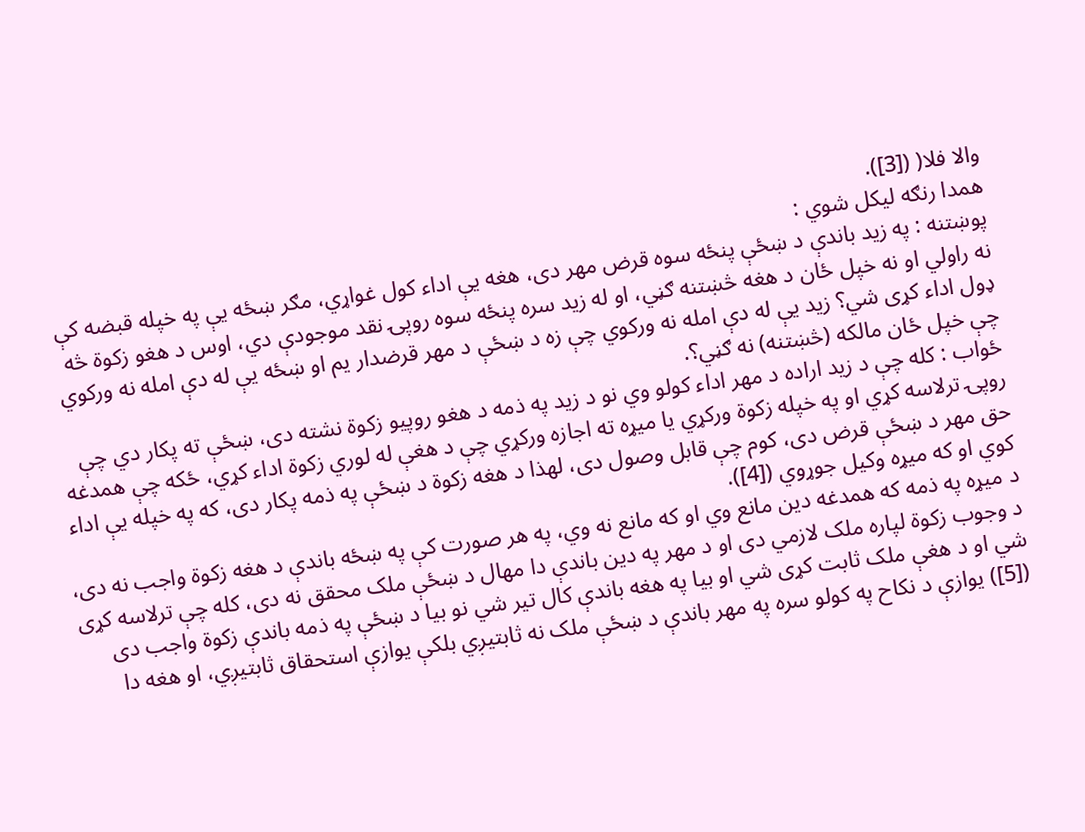والا فلا( ([3]).
همدا رنګه ليکل شوي :
پوښتنه : په زيد باندې د ښځې پنځه سوه قرض مهر دى، هغه يې اداء کول غواړي، مګر ښځه يې په خپله قبضه کې نه راولي او نه خپل ځان د هغه څښتنه ګڼي، او له زيد سره پنځه سوه روپۍ نقد موجودې دي، اوس د هغو زکوة څه ډول اداء کړى شي؟ زيد يې له دې امله نه ورکوي چې زه د ښځې د مهر قرضدار يم او ښځه يې له دې امله نه ورکوي چې خپل ځان مالکه (څښتنه) نه ګڼي؟.
ځواب : کله چې د زيد اراده د مهر اداء کولو وي نو د زيد په ذمه د هغو روپيو زکوة نشته دى، ښځې ته پکار دي چې روپۍ ترلاسه کړي او په خپله زکوة ورکړي يا ميړه ته اجازه ورکړي چې د هغې له لوري زکوة اداء کړي، ځکه چې همدغه حق مهر د ښځې قرض دى، کوم چې قابل وصول دى، لهذا د هغه زکوة د ښځې په ذمه پکار دى، که په خپله يې اداء کوي او که ميړه وکيل جوړوي ([4]).
د ميړه په ذمه که همدغه دين مانع وي او که مانع نه وي، په هر صورت کې په ښځه باندې د هغه زکوة واجب نه دى، د وجوب زکوة لپاره ملک لازمي دى او د مهر په دين باندې دا مهال د ښځې ملک محقق نه دى، کله چې ترلاسه کړى شي او د هغې ملک ثابت کړى شي او بيا په هغه باندې کال تير شي نو بيا د ښځې په ذمه باندې زکوة واجب دى ([5]) يوازې د نکاح په کولو سره په مهر باندې د ښځې ملک نه ثابتيږي بلکې يوازې استحقاق ثابتيږي، او هغه دا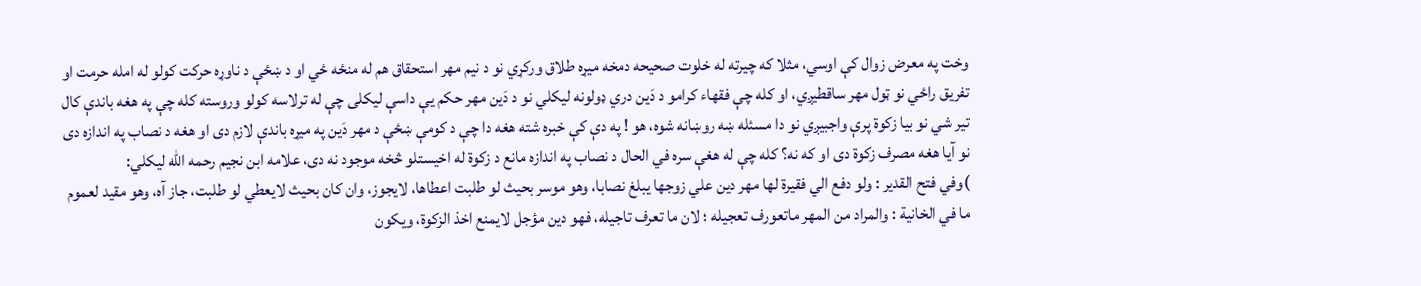وخت په معرض زوال کې اوسي، مثلا که چيرته له خلوت صحيحه دمخه ميړه طلاق ورکړي نو د نيم مهر استحقاق هم له منځه ځي او د ښځې د ناوړه حرکت کولو له امله حرمت او تفريق راځي نو ټول مهر ساقطيږي، او کله چې فقهاء کرامو د دَين دري ډولونه ليکلي نو د دَين مهر حکم يې داسې ليکلى چې له ترلاسه کولو وروسته کله چې په هغه باندې کال تير شي نو بيا زکوة پرې واجبيږي نو دا مسئله ښه روښانه شوه، هو ! په دې کې خبره شته هغه دا چې د کومې ښځې د مهر دَين په ميړه باندې لازم دى او هغه د نصاب په اندازه دى نو آيا هغه مصرف زکوة دى او که نه؟ کله چې له هغې سره في الحال د نصاب په اندازه مانع د زکوة له اخيستلو څخه موجود نه دى، علامه ابن نجيم رحمه الله ليکلي:
)وفي فتح القدير : ولو دفع الي فقيرة لها مهر دين علي زوجها يبلغ نصابا، وهو موسر بحيث لو طلبت اعطاها، لايجوز، وان کان بحيث لايعطي لو طلبت، جاز آه، وهو مقيد لعموم ما في الخانية : والمراد من المهر ماتعورف تعجيله ؛ لان ما تعرف تاجيله، فهو دين مؤجل لايمنع اخذ الزکوة، ويکون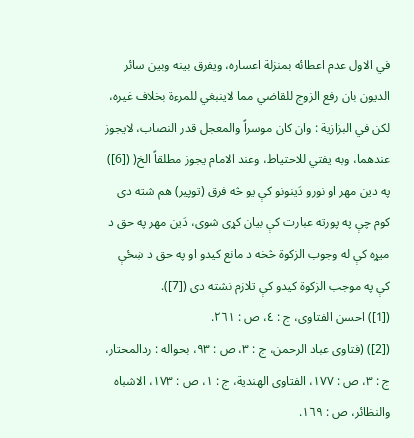في الاول عدم اعطائه بمنزلة اعساره، ويفرق بينه وبين سائر الديون بان رفع الزوج للقاضي مما لاينبغي للمرءة بخلاف غيره، لکن في البزازية : وان کان موسراً والمعجل قدر النصاب، لايجوز عندهما، وبه يفتي للاحتياط، وعند الامام يجوز مطلقاً الخ( ([6]) په دين مهر او نورو دَينونو کې يو څه فرق (توپير) هم شته دى کوم چې په پورته عبارت کې بيان کړى شوى، دَين مهر په حق د ميړه کې له وجوب الزکوة څخه د مانع کيدو او په حق د ښځې کې په موجب الزکوة کيدو کې تلازم نشته دى ([7]).
([1]) احسن الفتاوى، ج : ٤، ص : ٢٦١.
([2]) (فتاوى عباد الرحمن، ج : ٣، ص : ٩٣، بحواله : ردالمحتار، ج : ٣، ص : ١٧٧، الفتاوى الهندية، ج : ١، ص : ١٧٣، الاشباه والنظائر، ص : ١٦٩.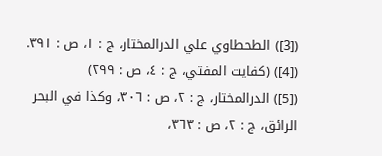([3]) الطحطاوي علي الدرالمختار، ج : ١، ص : ٣٩١.
([4]) (کفايت المفتي، ج : ٤، ص : ٢٩٩)
([5]) الدرالمختار، ج : ٢، ص : ٣٠٦، وکذا في البحر الرائق، ج : ٢، ص : ٣٦٣،